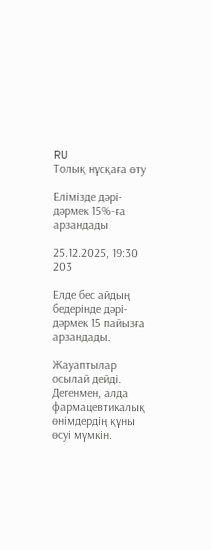RU
Толық нұсқаға өту

Елімізде дәрі-дәрмек 15%-ға арзандады

25.12.2025, 19:30 203

Елде бес айдың бедерінде дәрі-дәрмек 15 пайызға арзандады.

Жауаптылар осылай дейді. Дегенмен, алда фармацевтикалық өнімдердің құны өсуі мүмкін.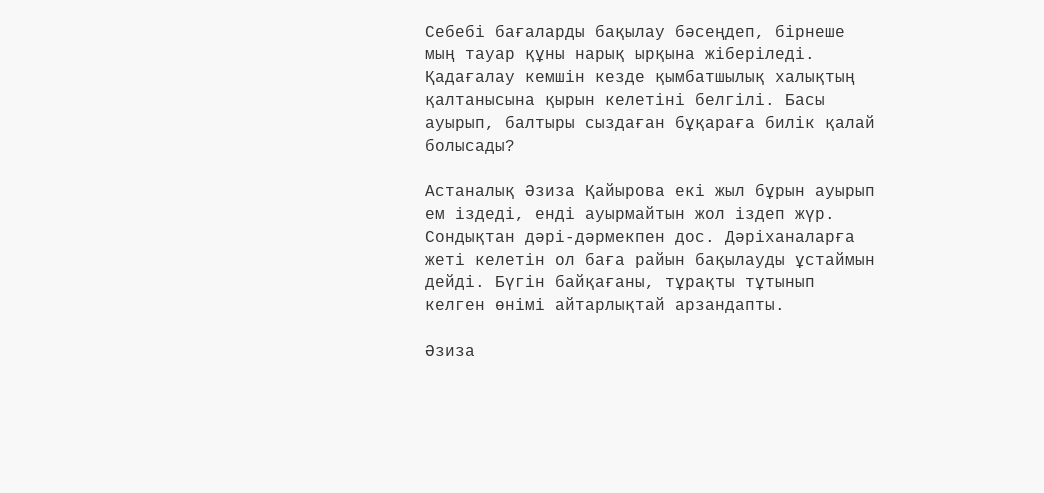Себебі бағаларды бақылау бәсеңдеп, бірнеше мың тауар құны нарық ырқына жіберіледі. Қадағалау кемшін кезде қымбатшылық халықтың қалтанысына қырын келетіні белгілі. Басы ауырып, балтыры сыздаған бұқараға билік қалай болысады?

Астаналық Әзиза Қайырова екі жыл бұрын ауырып ем іздеді, енді ауырмайтын жол іздеп жүр. Сондықтан дәрі-дәрмекпен дос. Дәріханаларға жеті келетін ол баға райын бақылауды ұстаймын дейді. Бүгін байқағаны, тұрақты тұтынып келген өнімі айтарлықтай арзандапты.

Әзиза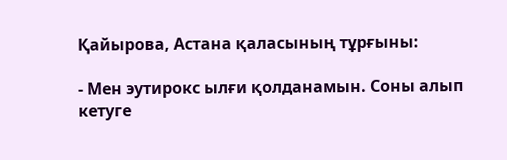Қайырова, Астана қаласының тұрғыны:

- Мен эутирокс ылғи қолданамын. Соны алып кетуге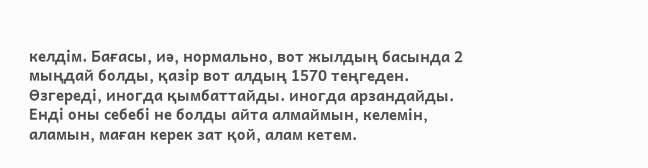келдім. Бағасы, иә, нормально, вот жылдың басында 2 мыңдай болды, қазір вот алдың 1570 теңгеден. Өзгереді, иногда қымбаттайды. иногда арзандайды. Енді оны себебі не болды айта алмаймын, келемін, аламын, маған керек зат қой, алам кетем.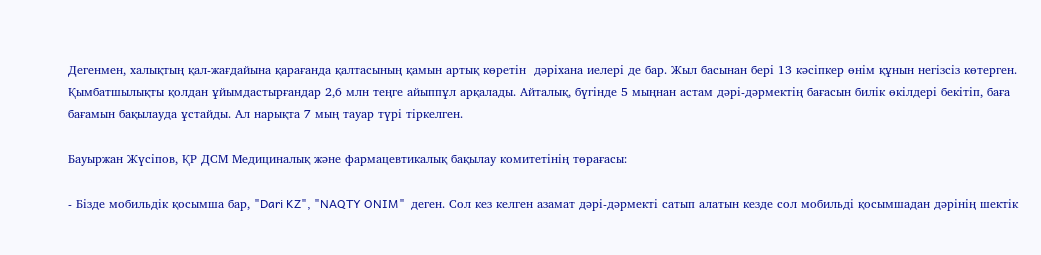Дегенмен, халықтың қал-жағдайына қарағанда қалтасының қамын артық көретін  дәріхана иелері де бар. Жыл басынан бері 13 кәсіпкер өнім құнын негізсіз көтерген. Қымбатшылықты қолдан ұйымдастырғандар 2,6 млн теңге айыппұл арқалады. Айталық, бүгінде 5 мыңнан астам дәрі-дәрмектің бағасын билік өкілдері бекітіп, баға бағамын бақылауда ұстайды. Ал нарықта 7 мың тауар түрі тіркелген.

Бауыржан Жүсіпов, ҚР ДСМ Медициналық және фармацевтикалық бақылау комитетінің төрағасы:

- Бізде мобильдік қосымша бар, "Dari KZ", "NAQTY ONIM"  деген. Сол кез келген азамат дәрі-дәрмекті сатып алатын кезде сол мобильді қосымшадан дәрінің шектік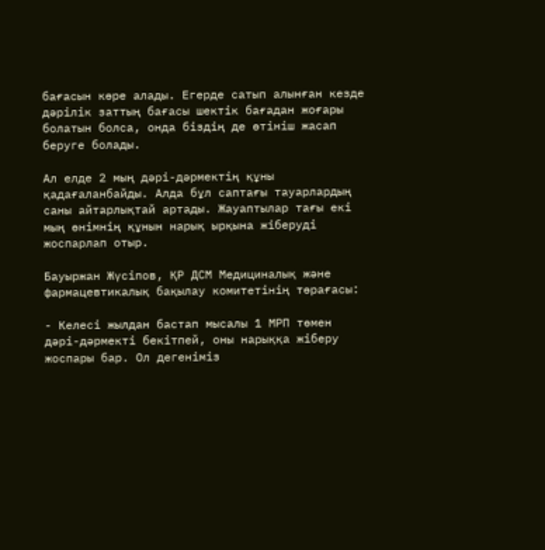бағасын көре алады. Егерде сатып алынған кезде дәрілік заттың бағасы шектік бағадан жоғары болатын болса, онда біздің де өтініш жасап беруге болады.

Ал елде 2 мың дәрі-дәрмектің құны қадағаланбайды. Алда бұл саптағы тауарлардың саны айтарлықтай артады. Жауаптылар тағы екі мың өнімнің құнын нарық ырқына жіберуді жоспарлап отыр.

Бауыржан Жүсіпов, ҚР ДСМ Медициналық және фармацевтикалық бақылау комитетінің төрағасы:

- Келесі жылдан бастап мысалы 1 МРП төмен дәрі-дәрмекті бекітпей, оны нарыққа жіберу жоспары бар. Ол дегеніміз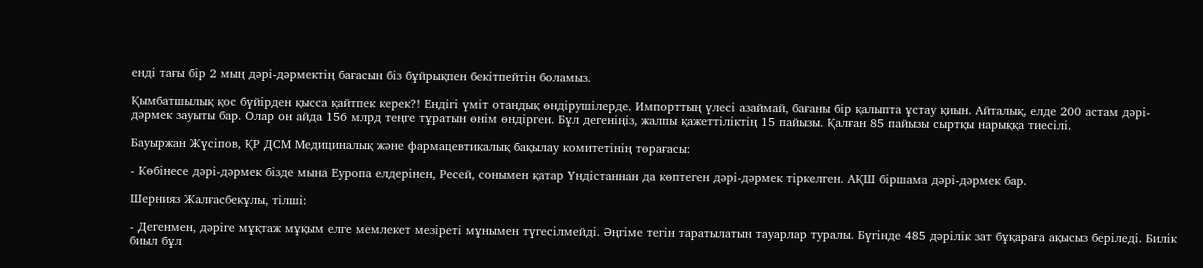енді тағы бір 2 мың дәрі-дәрмектің бағасын біз бұйрықпен бекітпейтін боламыз.

Қымбатшылық қос бүйірден қысса қайтпек керек?! Ендігі үміт отандық өндірушілерде. Импорттың үлесі азаймай, бағаны бір қалыпта ұстау қиын. Айталық, елде 200 астам дәрі-дәрмек зауыты бар. Олар он айда 156 млрд теңге тұратын өнім өндірген. Бұл дегеніңіз, жалпы қажеттіліктің 15 пайызы. Қалған 85 пайызы сыртқы нарыққа тиесілі.

Бауыржан Жүсіпов, ҚР ДСМ Медициналық және фармацевтикалық бақылау комитетінің төрағасы:

- Көбінесе дәрі-дәрмек бізде мына Еуропа елдерінен, Ресей, сонымен қатар Үндістаннан да көптеген дәрі-дәрмек тіркелген. АҚШ біршама дәрі-дәрмек бар.

Шернияз Жалғасбекұлы, тілші:

- Дегенмен, дәріге мұқтаж мұқым елге мемлекет мезіреті мұнымен түгесілмейді. Әңгіме тегін таратылатын тауарлар туралы. Бүгінде 485 дәрілік зат бұқараға ақысыз беріледі. Билік биыл бұл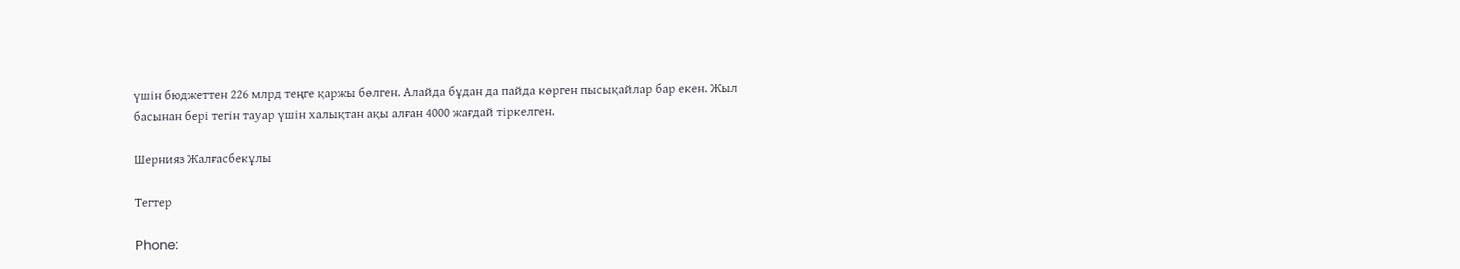үшін бюджеттен 226 млрд теңге қаржы бөлген. Алайда бұдан да пайда көрген пысықайлар бар екен. Жыл басынан бері тегін тауар үшін халықтан ақы алған 4000 жағдай тіркелген.

Шернияз Жалғасбекұлы

Тегтер

Phone: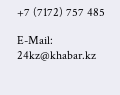+7 (7172) 757 485

E-Mail: 24kz@khabar.kz